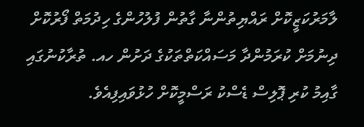ލާމަރުކަޒީކޮށް ރައްޔިތުންނާ ގާތުން ފުލުހުންގެ ހިދުމަތް ފޯރުކޮށް ދިނުމަށް ކުރަމުންދާ މަސައްކަތްތަކުގެ ދަށުން ހއ. ތުރާކުނުގައި ގާއިމު ކުރި ޕޮލިސް ޑެސްކު ރަސްމީކޮށް ހުޅުވައިފިއެވެ.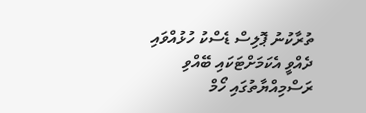ތުރާކުނު ޕޮލިސް ޑެސްކު ހުޅުއްވައި ދެއްވީ އެކަމަށްޓަކައި ބޭއްވި ރަސްމިއްޔާތުގައި ހޯމް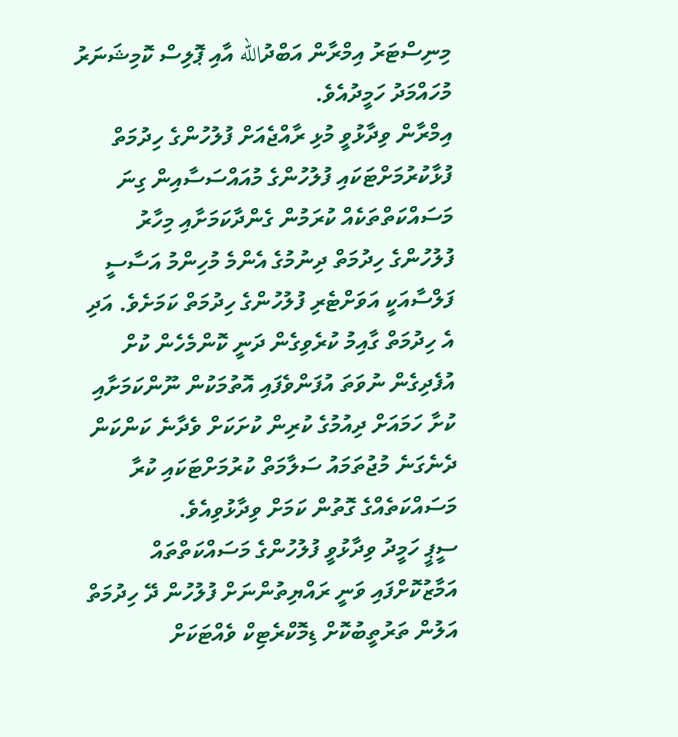މިނިސްޓަރު އިމްރާން އަބްދުالله އާއި ޕޮލިސް ކޮމިޝަނަރު މުހައްމަދު ހަމީދުއެވެ.
އިމްރާން ވިދާޅުވީ މުޅި ރާއްޖެއަށް ފުލުހުންގެ ހިދުމަތް ފުޅާކުރުމަށްޓަކައި ފުލުހުންގެ މުއައްސަސާއިން ގިނަ މަސައްކަތްތަކެއް ކުރަމުން ގެންދާކަމަށާއި މިހާރު ފުލުހުންގެ ހިދުމަތް ދިނުމުގެ އެންމެ މުހިންމު އަސާސީ ފަލްސާއަކީ އަވަށްޓެރި ފުލުހުންގެ ހިދުމަތް ކަމަށެވެ. އަދި އެ ހިދުމަތް ގާއިމު ކުރެވިގެން ދަނީ ކޮންމެހެން ކުށް އުފެދިގެން ނުވަތަ އުފަންވެފައި އޮތުމަކުން ނޫންކަމަށާއި ކުށާ ހަމައަށް ދިއުމުގެ ކުރިން ކުށަކަށް ވެދާނެ ކަންކަން ދެނެގަނެ މުޖުތަމައު ސަލާމަތް ކުރުމަށްޓަކައި ކުރާ މަސައްކަތެއްގެ ގޮތުން ކަމަށް ވިދާޅުވިއެވެ.
ސީޕީ ހަމީދު ވިދާޅުވީ ފުލުހުންގެ މަސައްކަތްތައް އަމާޒުކޮށްފައި ވަނީ ރައްޔިތުންނަށް ފުލުހުން ދޭ ހިދުމަތް އަލުން ތަރުތީބުކޮށް ޑިމޮކްރެޓިކް ވެއްޓަކަށް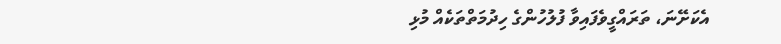އެކަށޭނަ، ތަރައްގީވެފައިވާ ފުލުހުންގެ ހިދުމަތްތަކެއް މުޅި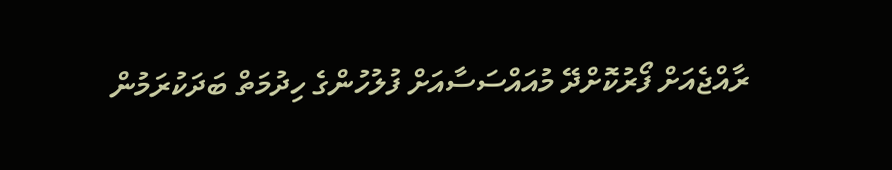ރާއްޖެއަށް ފޯރުކޮށްދޭ މުއައްސަސާއަށް ފުލުހުންގެ ހިދުމަތް ބަދަކުރަމުން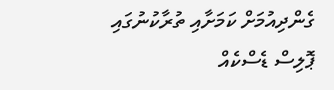ގެންދިއުމަށް ކަމަށާއި ތުރާކުނުގައި ޕޮލިސް ޑެސްކެއް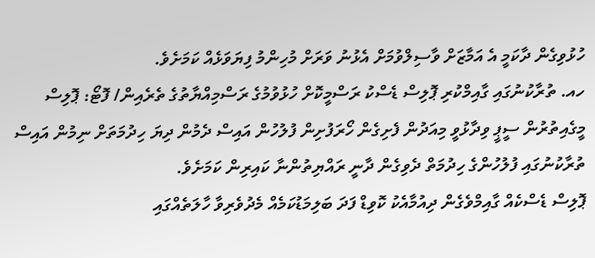ހުޅުވިގެން ދާކަމީ އެ އަމާޒަށް ވާސިލްވުމަށް އެޅުނު ވަރަށް މުހިންމު ފިޔަވަޅެއް ކަމަށެވެ.
ހއ. ތުރާކުނުގައި ގާއިމްކުރި ޕޮލިސް ޑެސްކު ރަސްމީކޮށް ހުޅުވުމުގެ ރަސްމިއްޔާތުގެ ތެރެއިން/ ފޮޓޯ: ޕޮލިސް
މީގެއިތުރުން ސީޕީ ވިދާޅުވީ މިއަދުން ފެށިގެން ހޯރަފުށިން ފުލުހުން އައިސް ދެމުން ދިޔަ ހިދުމަތަށް ނިމުން އައިސް ތުރާކުނުގައި ފުލުހުންގެ ހިދުމަތް ދެވިގެން ދާނީ ރައްޔިތުންނާ ކައިރިން ކަމަށެވެ.
ޕޮލިސް ޑެސްކެއް ގާއިމްވެގެން ދިއުމާއެކު ކޮވިޑް ފަދަ ބަލިމަޑުކަމެއް މެދުވެރިވާ ހާލަތެއްގައި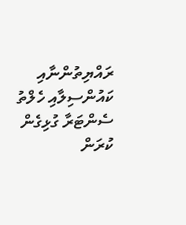ރައްޔިތުންނާއި ކައުންސިލާއި ހެލްތު ސެންޓަރާ ގުޅިގެން ކުރަން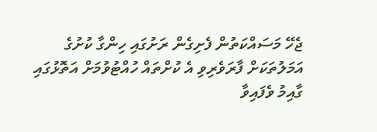ޖެހޭ މަސައްކަތުން ފެށިގެން ރަށުގައި ހިންގާ ކުށުގެ އަމަލުތަކަށް ފާރަވެރިވި އެ ކުށްތައް ހުއްޓުވުމަށް އަތޮޅުގައި ގާއިމު ވެފައިވާ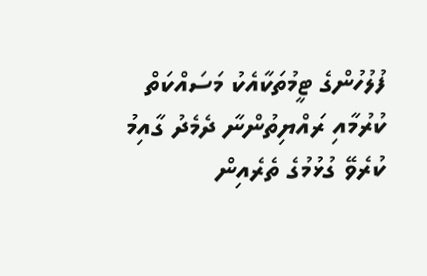ފުލުހުންގެ ޓީމުތަކާއެކު މަސައްކަތް ކުރުމާއި ރައްޔިތުންނާ ދެމެދު ގާއިމު ކުރެވޭ ގުޅުމުގެ ތެރެއިން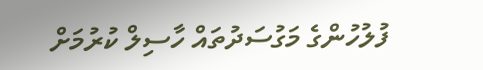ފުލުހުންގެ މަގުސަދުތައް ހާސިލް ކުރުމަށް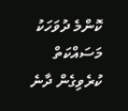ކޮންމެ ދުވަހަކު މަސައްކަތް ކުރެވިގެން ދާނެ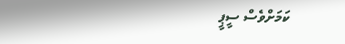ކަމަށްވެސް ސީޕީ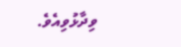ވިދާޅުވިއެވެ.